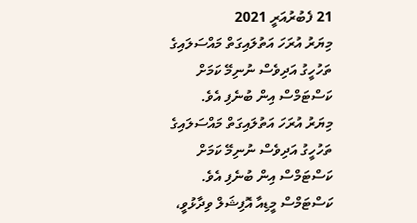21 ފެބުރުއަރީ 2021
މިޔަރު އުރަހަ އަތުލައިގަތް މައްސަލައިގެ ތަހުހީގު އަދިވެސް ނުނިމޭ ކަމަށް ކަސްޓަމްސް އިން ބުނެފި އެވެ.
މިޔަރު އުރަހަ އަތުލައިގަތް މައްސަލައިގެ ތަހުހީގު އަދިވެސް ނުނިމޭ ކަމަށް ކަސްޓަމްސް އިން ބުނެފި އެވެ.
ކަސްޓަމްސް މީޑިއާ އޮފިޝަލް ވިދާޅުވީ،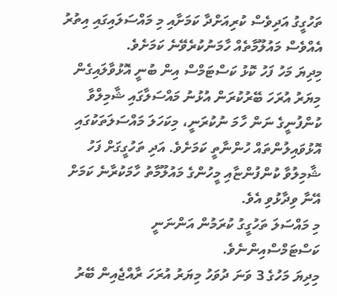ތަހުގީގު އަދިވެސް ކުރިއަށްދާ ކަމަށާއި މި މައްސަލައިގައި އިތުރު އެއްވެސް މައުލޫމާތެއް ހާމަނުކުރެވޭނެ ކަމަށެވެ.
މިދިޔަ މަހު ފަހު ކޮޅު ކަސްޓަމްސް އިން ބުނީ އޮޅުވާލައިގެން މިޔަރު އުރަހަ ބޭރުކުރަން އުޅުނު މައްސަލާގައި ޝާމިލްވާ ކުންފުނީގެ ނަން ހާމަ ނުކުރަނީ، މިކަހަލަ މައްސަލަތަކުގައި އޮޅުވައިލުންތައް ހުންނާތީ ކަމަށެވެ. އަދި ތަހުގީގަށް ފަހު ޝާމިލުވާ ކުންފުންޏާއި މީހުންގެ މައުލޫމާތު ހާމަކުރާނެ ކަމަށް އޭނާ ވިދާޅުވި އެވެ.
މި މައްސަލަ ތަހުގީގު ކުރަމުން އަންނަނީ ކަސްޓަމްސްއިންނެވެ.
މިދިޔަ މަހުގެ 3 ވަނަ ދުވަހު މިޔަރު އުރަހަ ރާއްޖެއިން ބޭރު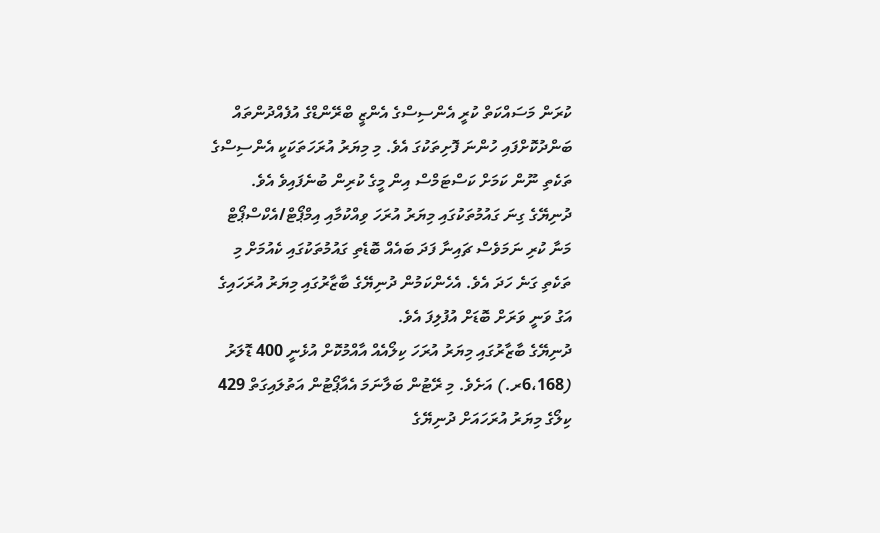ކުރަން މަސައްކަތް ކުރީ އެންސިސްގެ އެންޒީ ބްރޭންޑްގެ އުފެއްދުންތައް ބަންދުކޮށްފައި ހުންނަ ފޮށިތަކުގަ އެވެ. މި މިޔަރު އުރަހަތަކަކީ އެންސިސްގެ ތަކެތި ނޫން ކަމަށް ކަސްޓަމްސް އިން މީގެ ކުރިން ބުނެފައިވެ އެވެ.
ދުނިޔޭގެ ގިނަ ގައުމުތަކުގައި މިޔަރު އުރަހަ ވިއްކުމާއި އިމްޕޯޓް/އެކްސްޕޯޓް މަނާ ކުރި ނަމަވެސް ޗައިނާ ފަދަ ބައެއް ބޮޑެތި ގައުމުތަކުގައި ކެއުމަށް މި ތަކެތި ގަނެ ހަދަ އެވެ. އެހެންކަމުން ދުނިޔޭގެ ބާޒާރުގައި މިޔަރު އުރަހައިގެ އަގު ވަނީ ވަރަށް ބޮޑަށް އުފުލިފަ އެވެ.
ދުނިޔޭގެ ބާޒާރުގައި މިޔަރު އުރަހަ ކިލޯއެއް އާއްމުކޮށް އުޅެނީ 400 ޑޮލަރު (6،168ރ.) އަށެވެ. މި ރޭޓުން ބަލާނަމަ އެއާޕޯޓުން އަތުލައިގަތް 429 ކިލޯގެ މިޔަރު އުރަހައަށް ދުނިޔޭގެ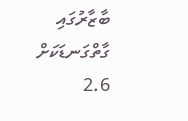ބާޒާރުގައި ގާތްގަނޑަކަށް 2.6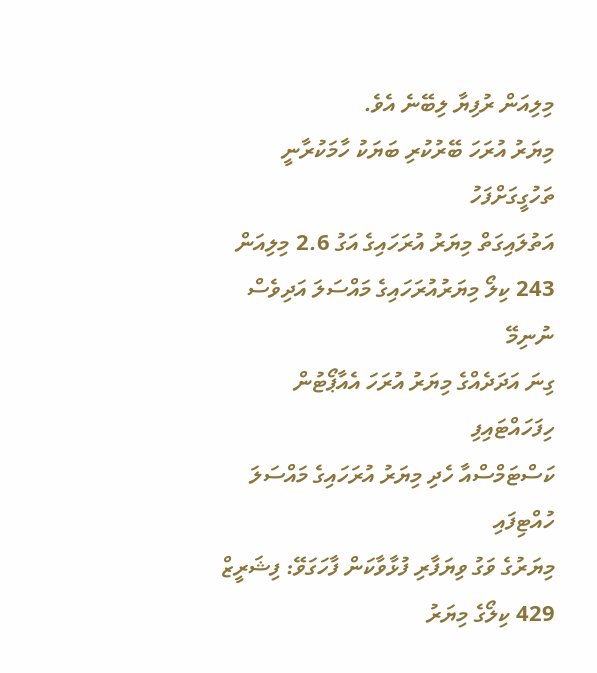މިލިއަން ރުފިޔާ ލިބޭނެ އެވެ.
މިޔަރު އުރަހަ ބޭރުކުރި ބަޔަކު ހާމަކުރާނީ ތަހުގީގަށްފަހު
އަތުލައިގަތް މިޔަރު އުރަހައިގެ އަގު 2.6 މިލިއަން
243 ކިލޯ މިޔަރުއުރަހައިގެ މައްސަލަ އަދިވެސް ނުނިމޭ
ގިނަ އަދަދެއްގެ މިޔަރު އުރަހަ އެއާޕޯޓުން ހިފަހައްޓައިފި
ކަސްޓަމްސްއާ ހެދި މިޔަރު އުރަހައިގެ މައްސަލަ ހުއްޓިފައި
މިޔަރުގެ ވަގު ވިޔަފާރި ފުޅާވާކަން ފާހަގަވޭ: ފިޝަރީޒް
429 ކިލޯގެ މިޔަރު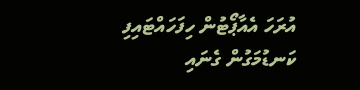އުރަހަ އެއާޕޯޓުން ހިފަހައްޓައިފި
ކަނޑުމަގުން ގެނައި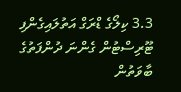3.3 ކިލޯގެ ޑްރަގް އަތުލައިގެންފި
ޓޫރިސްޓުން ގެންނަ ދުންފަތުގެ ބާވަތުން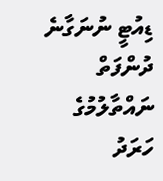ޑިއުޓީ ނުނަގާނެ
ދުންފަތް ނައްތާލުމުގެ ހަރަދު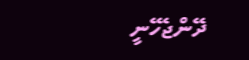ދޭންޖެހޭނީ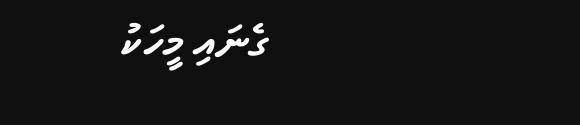ގެނައި މީހަކު